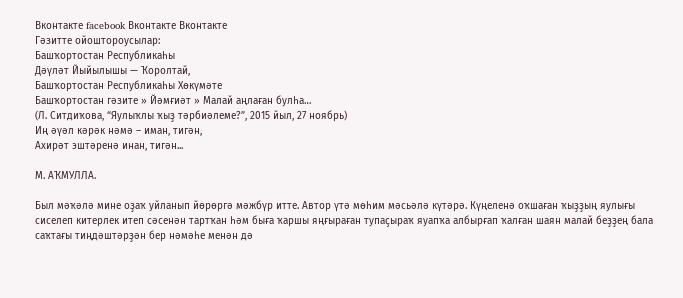Вконтакте facebook Вконтакте Вконтакте
Гәзитте ойоштороусылар:
Башҡортостан Республикаһы
Дәүләт Йыйылышы — Ҡоролтай,
Башҡортостан Республикаһы Хөкүмәте
Башҡортостан гәзите » Йәмғиәт » Малай аңлаған булһа…
(Л. Ситдиҡова, “Яулыҡлы ҡыҙ тәрбиәлеме?”, 2015 йыл, 27 ноябрь)
Иң әүәл кәрәк нәмә – иман, тигән,
Ахирәт эштәренә инан, тигән...

М. АҠМУЛЛА.

Был мәҡәлә мине оҙаҡ уйланып йөрөргә мәжбүр итте. Автор үтә мөһим мәсьәлә күтәрә. Күңеленә оҡшаған ҡыҙҙың яулығы сиселеп китерлек итеп сәсенән тартҡан һәм быға ҡаршы яңғыраған тупаҫыраҡ яуапҡа албырғап ҡалған шаян малай беҙҙең бала саҡтағы тиңдәштәрҙән бер нәмәһе менән дә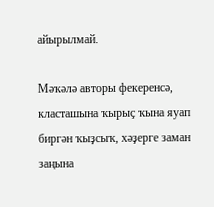айырылмай.

Мәҡәлә авторы фекеренсә, класташына ҡырыҫ ҡына яуап биргән ҡыҙсыҡ, хәҙерге заман заңына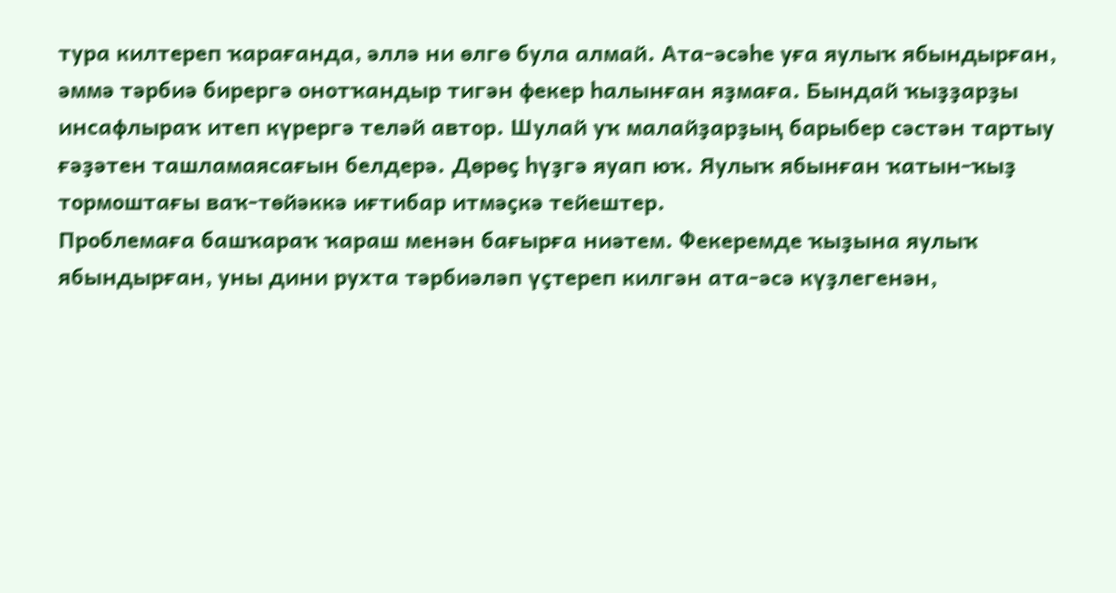тура килтереп ҡарағанда, әллә ни өлгө була алмай. Ата-әсәһе уға яулыҡ ябындырған, әммә тәрбиә бирергә онотҡандыр тигән фекер һалынған яҙмаға. Бындай ҡыҙҙарҙы инсафлыраҡ итеп күрергә теләй автор. Шулай уҡ малайҙарҙың барыбер сәстән тартыу ғәҙәтен ташламаясағын белдерә. Дөрөҫ һүҙгә яуап юҡ. Яулыҡ ябынған ҡатын-ҡыҙ тормоштағы ваҡ-төйәккә иғтибар итмәҫкә тейештер.
Проблемаға башҡараҡ ҡараш менән бағырға ниәтем. Фекеремде ҡыҙына яулыҡ ябындырған, уны дини рухта тәрбиәләп үҫтереп килгән ата-әсә күҙлегенән,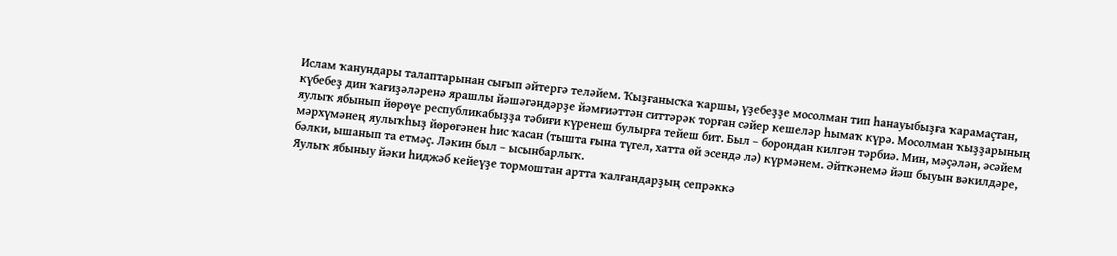Ислам ҡанундары талаптарынан сығып әйтергә теләйем. Ҡыҙғанысҡа ҡаршы, үҙебеҙҙе мосолман тип һанауыбыҙға ҡарамаҫтан, күбебеҙ дин ҡағиҙәләренә ярашлы йәшәгәндәрҙе йәмғиәттән ситтәрәк торған сәйер кешеләр һымаҡ күрә. Мосолман ҡыҙҙарының яулыҡ ябынып йөрөүе республикабыҙҙа тәбиғи күренеш булырға тейеш бит. Был – борондан килгән тәрбиә. Мин, мәҫәлән, әсәйем мәрхүмәнең яулыҡһыҙ йөрөгәнен һис ҡасан (тышта ғына түгел, хатта өй эсендә лә) күрмәнем. Әйткәнемә йәш быуын вәкилдәре, бәлки, ышанып та етмәҫ. Ләкин был – ысынбарлыҡ.
Яулыҡ ябыныу йәки һиджәб кейеүҙе тормоштан артта ҡалғандарҙың сепрәккә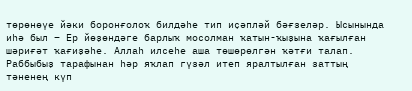төрөнөүе йәки боронғолоҡ билдәһе тип иҫәпләй бәғзеләр. Ысынында иһә был – Ер йөҙөндәге барлыҡ мосолман ҡатын-ҡыҙына ҡағылған шәриғәт ҡағиҙәһе. Аллаһ илсеһе аша төшөрөлгән ҡәтғи талап. Раббыбыҙ тарафынан һәр яҡлап гүзәл итеп яралтылған заттың тәненең күп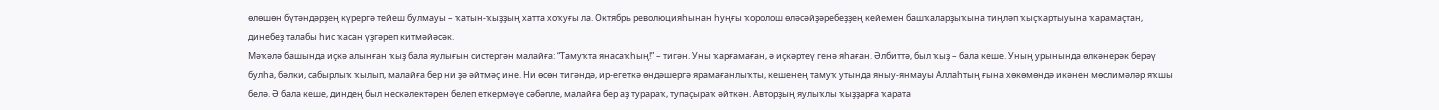өлөшөн бүтәндәрҙең күрергә тейеш булмауы – ҡатын-ҡыҙҙың хатта хоҡуғы ла. Октябрь революцияһынан һуңғы ҡоролош өләсәйҙәребеҙҙең кейемен башҡаларҙыҡына тиңләп ҡыҫҡартыуына ҡарамаҫтан, динебеҙ талабы һис ҡасан үҙгәреп китмәйәсәк.
Мәҡәлә башында иҫкә алынған ҡыҙ бала яулығын систергән малайға: “Тамуҡта янасаҡһың!” – тигән. Уны ҡарғамаған, ә иҫкәртеү генә яһаған. Әлбиттә, был ҡыҙ – бала кеше. Уның урынында өлкәнерәк берәү булһа, бәлки, сабырлыҡ ҡылып, малайға бер ни ҙә әйтмәҫ ине. Ни өсөн тигәндә, ир-егеткә өндәшергә ярамағанлыҡты, кешенең тамуҡ утында яныу-янмауы Аллаһтың ғына хөкөмөндә икәнен мөслимәләр яҡшы белә. Ә бала кеше, диндең был нескәлектәрен белеп еткермәүе сәбәпле, малайға бер аҙ турараҡ, тупаҫыраҡ әйткән. Авторҙың яулыҡлы ҡыҙҙарға ҡарата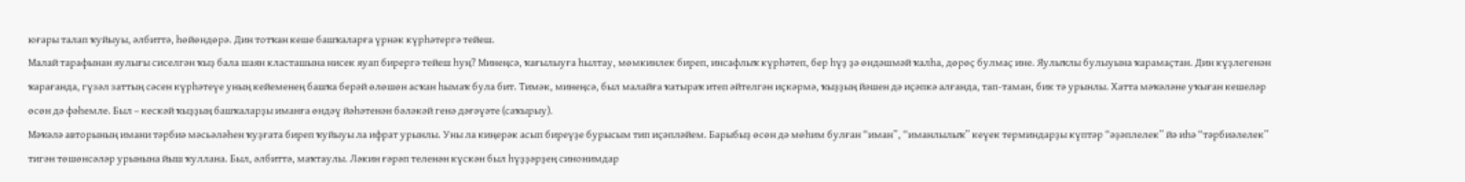юғары талап ҡуйыуы, әлбиттә, һөйөндөрә. Дин тотҡан кеше башҡаларға үрнәк күрһәтергә тейеш.
Малай тарафынан яулығы сиселгән ҡыҙ бала шаян класташына нисек яуап бирергә тейеш һуң? Минеңсә, ҡағылыуға һылтау, мөмкинлек биреп, инсафлыҡ күрһәтеп, бер һүҙ ҙә өндәшмәй ҡалһа, дөрөҫ булмаҫ ине. Яулыҡлы булыуына ҡарамаҫтан. Дин күҙлегенән ҡарағанда, гүзәл заттың сәсен күрһәтеүе уның кейеменең башҡа берәй өлөшөн асҡан һымаҡ була бит. Тимәк, минеңсә, был малайға ҡатыраҡ итеп әйтелгән иҫкәрмә, ҡыҙҙың йәшен дә иҫәпкә алғанда, тап-таман, бик тә урынлы. Хатта мәҡәләне уҡыған кешеләр өсөн дә фәһемле. Был – кескәй ҡыҙҙың башҡаларҙы иманға өндәү йәһәтенән бәләкәй генә дәғәүәте (саҡырыу).
Мәҡәлә авторының имани тәрбиә мәсьәләһен ҡуҙғата биреп ҡуйыуы ла ифрат урынлы. Уны ла киңерәк асып биреүҙе бурысым тип иҫәпләйем. Барыбыҙ өсөн дә мөһим булған “иман”, “иманлылыҡ” кеүек терминдарҙы күптәр “әҙәплелек” йә иһә “тәрбиәлелек” тигән төшөнсәләр урынына йыш ҡуллана. Был, әлбиттә, маҡтаулы. Ләкин ғәрәп теленән күскән был һүҙҙәрҙең синонимдар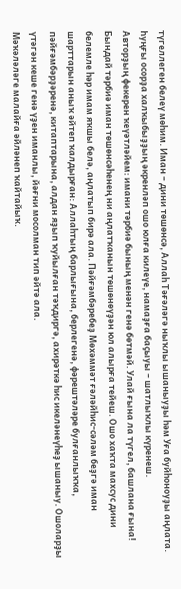түгеллеген белеү мөһим. Иман – дини төшөнсә, Аллаһ Тәғәләгә ныҡлы ышаныуҙы һәм Уға буйһоноуҙы аңлата. Һуңғы осорҙа халҡыбыҙҙың әкренләп ошо юлға килеүе, намаҙға баҫыуы – шатлыҡлы күренеш.
Авторҙың фекерен ҡеүәтләйем: имани тәрбиә бының менән генә бөтмәй. Улай ғына ла түгел, башлана ғына! Бындай тәрбиә иман төшөнсәһенең ни аңлатҡанын төшөнөүҙән юл алырға тейеш. Ошо хаҡта махсус дини белемле һәр имам яҡшы белә, аңлатып бирә ала. Пәйғәмбәребеҙ Мөхәммәт ғәләйһис-сәләм беҙгә иман шарттарын аныҡ әйтеп ҡалдырған: Аллаһтың барлығына, берлегенә, фәрештәләре булғанлыҡҡа, пәйғәмбәрҙәренә, китаптарына, алдан яҙып ҡуйылған тәҡдиргә, ахирәткә һис икеләнеүһеҙ ышаныу. Ошоларҙы үтәгән кеше генә үҙен иманлы, йәғни мосолман тип әйтә ала.
Мәҡәләләге малайға әйләнеп ҡайтайыҡ.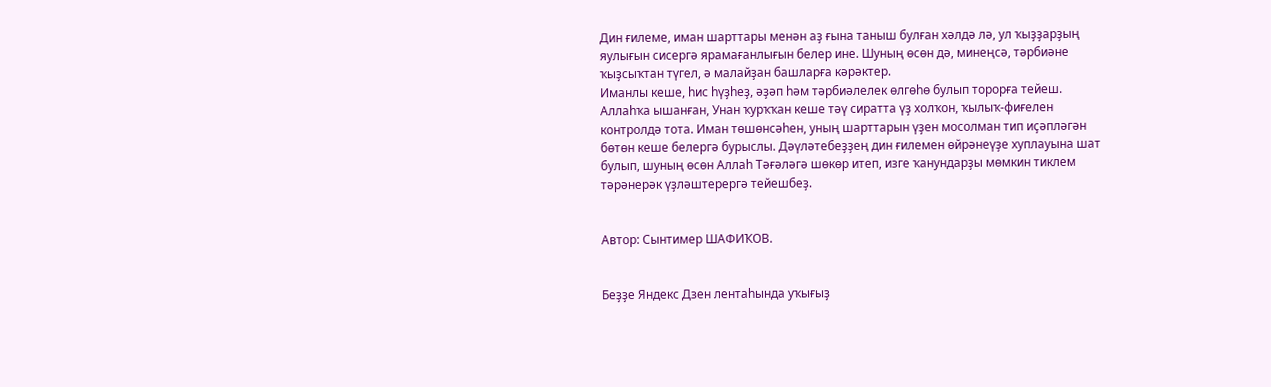Дин ғилеме, иман шарттары менән аҙ ғына таныш булған хәлдә лә, ул ҡыҙҙарҙың яулығын сисергә ярамағанлығын белер ине. Шуның өсөн дә, минеңсә, тәрбиәне ҡыҙсыҡтан түгел, ә малайҙан башларға кәрәктер.
Иманлы кеше, һис һүҙһеҙ, әҙәп һәм тәрбиәлелек өлгөһө булып торорға тейеш. Аллаһҡа ышанған, Унан ҡурҡҡан кеше тәү сиратта үҙ холҡон, ҡылыҡ-фиғелен контролдә тота. Иман төшөнсәһен, уның шарттарын үҙен мосолман тип иҫәпләгән бөтөн кеше белергә бурыслы. Дәүләтебеҙҙең дин ғилемен өйрәнеүҙе хуплауына шат булып, шуның өсөн Аллаһ Тәғәләгә шөкөр итеп, изге ҡанундарҙы мөмкин тиклем тәрәнерәк үҙләштерергә тейешбеҙ.


Автор: Сынтимер ШАФИҠОВ.


Беҙҙе Яндекс Дзен лентаһында уҡығыҙ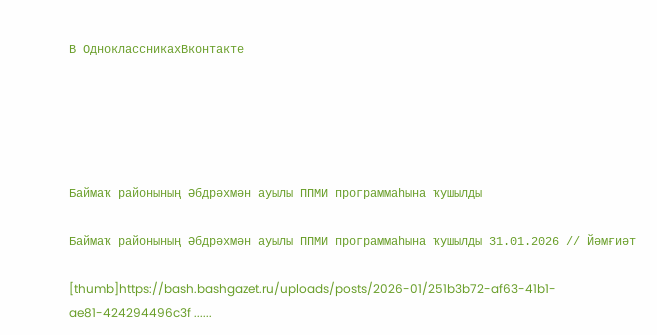В ОдноклассникахВконтакте





Баймаҡ районының Әбдрәхмән ауылы ППМИ программаһына ҡушылды

Баймаҡ районының Әбдрәхмән ауылы ППМИ программаһына ҡушылды 31.01.2026 // Йәмғиәт

[thumb]https://bash.bashgazet.ru/uploads/posts/2026-01/251b3b72-af63-41b1-ae81-424294496c3f ......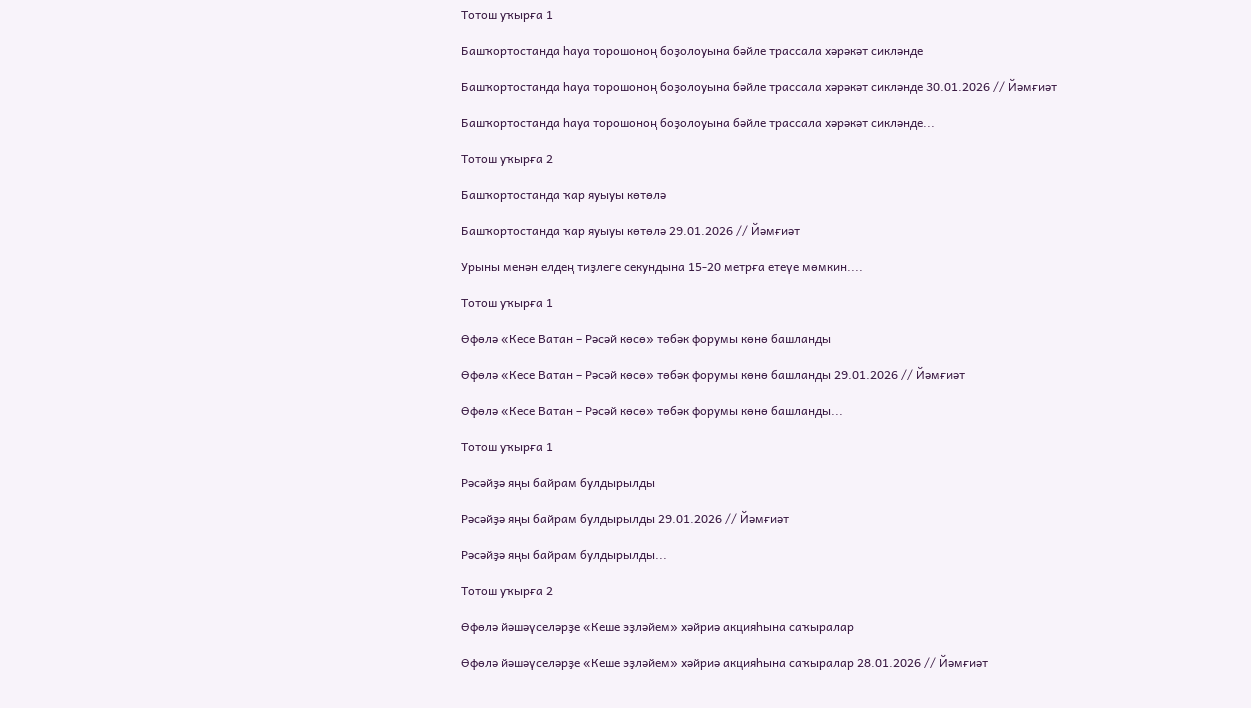Тотош уҡырға 1

Башҡортостанда һауа торошоноң боҙолоуына бәйле трассала хәрәкәт сикләнде

Башҡортостанда һауа торошоноң боҙолоуына бәйле трассала хәрәкәт сикләнде 30.01.2026 // Йәмғиәт

Башҡортостанда һауа торошоноң боҙолоуына бәйле трассала хәрәкәт сикләнде...

Тотош уҡырға 2

Башҡортостанда ҡар яуыуы көтөлә

Башҡортостанда ҡар яуыуы көтөлә 29.01.2026 // Йәмғиәт

Урыны менән елдең тиҙлеге секундына 15-20 метрға етеүе мөмкин....

Тотош уҡырға 1

Өфөлә «Кесе Ватан – Рәсәй көсө» төбәк форумы көнө башланды

Өфөлә «Кесе Ватан – Рәсәй көсө» төбәк форумы көнө башланды 29.01.2026 // Йәмғиәт

Өфөлә «Кесе Ватан – Рәсәй көсө» төбәк форумы көнө башланды...

Тотош уҡырға 1

Рәсәйҙә яңы байрам булдырылды

Рәсәйҙә яңы байрам булдырылды 29.01.2026 // Йәмғиәт

Рәсәйҙә яңы байрам булдырылды...

Тотош уҡырға 2

Өфөлә йәшәүселәрҙе «Кеше эҙләйем» хәйриә акцияһына саҡыралар

Өфөлә йәшәүселәрҙе «Кеше эҙләйем» хәйриә акцияһына саҡыралар 28.01.2026 // Йәмғиәт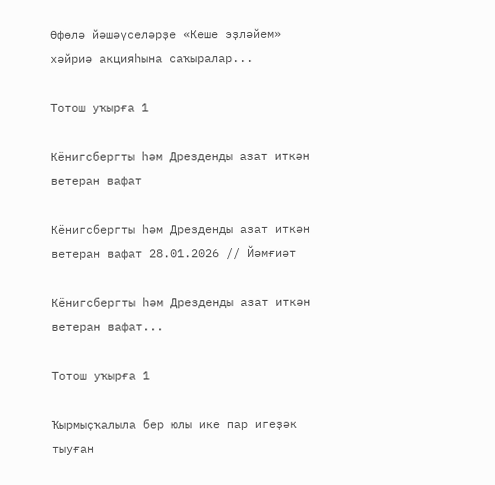Өфөлә йәшәүселәрҙе «Кеше эҙләйем» хәйриә акцияһына саҡыралар...

Тотош уҡырға 1

Кёнигсбергты һәм Дрезденды азат иткән ветеран вафат

Кёнигсбергты һәм Дрезденды азат иткән ветеран вафат 28.01.2026 // Йәмғиәт

Кёнигсбергты һәм Дрезденды азат иткән ветеран вафат...

Тотош уҡырға 1

Ҡырмыҫҡалыла бер юлы ике пар игеҙәк тыуған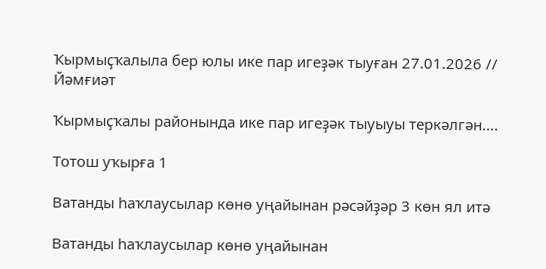Ҡырмыҫҡалыла бер юлы ике пар игеҙәк тыуған 27.01.2026 // Йәмғиәт

Ҡырмыҫҡалы районында ике пар игеҙәк тыуыуы теркәлгән....

Тотош уҡырға 1

Ватанды һаҡлаусылар көнө уңайынан рәсәйҙәр 3 көн ял итә

Ватанды һаҡлаусылар көнө уңайынан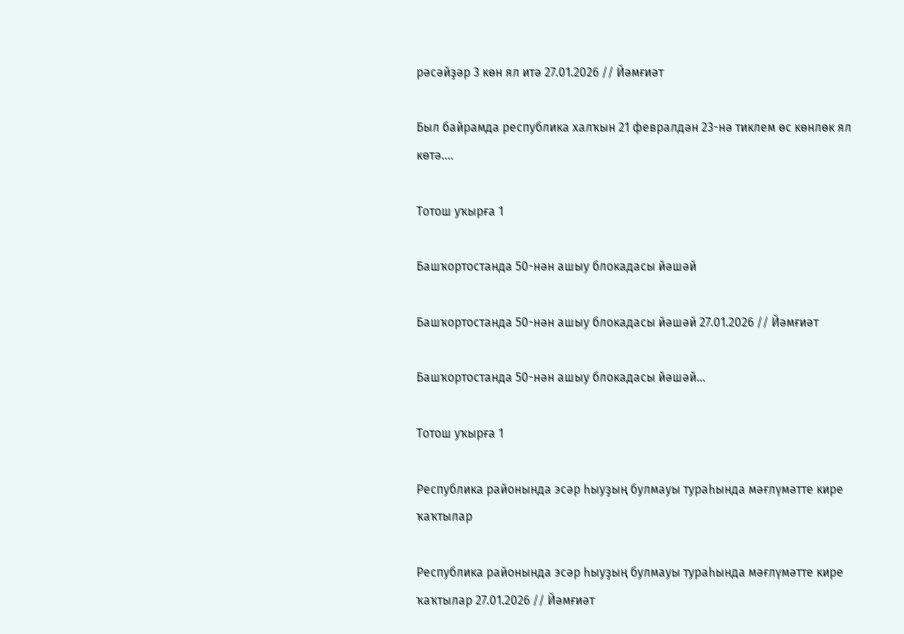рәсәйҙәр 3 көн ял итә 27.01.2026 // Йәмғиәт

Был байрамда республика халҡын 21 февралдән 23-нә тиклем өс көнлөк ял көтә....

Тотош уҡырға 1

Башҡортостанда 50-нән ашыу блокадасы йәшәй

Башҡортостанда 50-нән ашыу блокадасы йәшәй 27.01.2026 // Йәмғиәт

Башҡортостанда 50-нән ашыу блокадасы йәшәй...

Тотош уҡырға 1

Республика районында эсәр һыуҙың булмауы тураһында мәғлүмәтте кире ҡаҡтылар

Республика районында эсәр һыуҙың булмауы тураһында мәғлүмәтте кире ҡаҡтылар 27.01.2026 // Йәмғиәт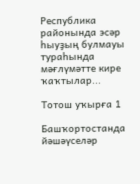Республика районында эсәр һыуҙың булмауы тураһында мәғлүмәтте кире ҡаҡтылар...

Тотош уҡырға 1

Башҡортостанда йәшәүселәр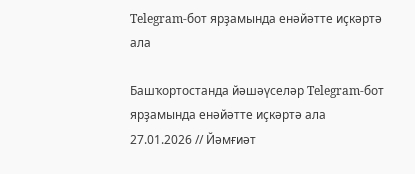Telegram-бот ярҙамында енәйәтте иҫкәртә ала

Башҡортостанда йәшәүселәр Telegram-бот ярҙамында енәйәтте иҫкәртә ала 27.01.2026 // Йәмғиәт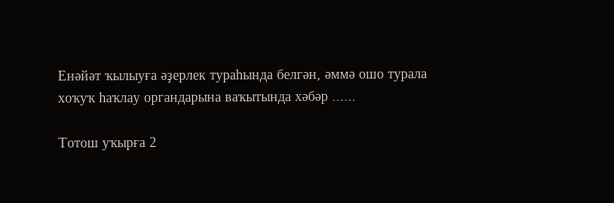Енәйәт ҡылыуға әҙерлек тураһында белгән, әммә ошо турала хоҡуҡ һаҡлау органдарына ваҡытында хәбәр ......

Тотош уҡырға 2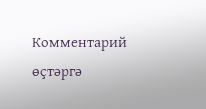Комментарий өҫтәргә